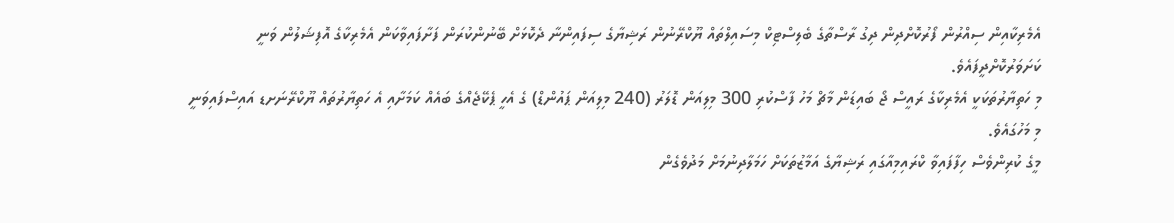އެމެރިކާއިން ސިއްރުން ފޯރުކޮށްދިން ދިގު ރާސްތާގެ ބެލިސްޓިކް މިސައިލްތައް ޔޫކްރޭނުން ރަޝިޔާގެ ސިފައިންނާ ދެކޮޅަށް ބޭނުންކުރަން ފަށާފައިވާކަން އެމެރިކާގެ އޮފިޝަލުން ވަނީ ކަށަވަރުކޮށްދީފައެވެ.
މި ހަތިޔާރުތަކަކީ އެމެރިކާގެ ރައީސް ޖޯ ބައިޑަން މާޗް މަހު ފާސްކުރި 300 މިލިއަން ޑޮލަރު (240 މިލިއަން ޕައުންޑް) ގެ އެހީ ޕެކޭޖެއްގެ ބައެއް ކަމަށާއި އެ ހަތިޔާރުތައް ޔޫކްރޭނަށޑ އައިސްފައިވަނީ މި މަހުގައެވެ.
މީގެ ކުރިންވެސް ހިފާފައިވާ ކްރައިމިއާގައި ރަޝިޔާގެ އަމާޒުތަކަށް ހަމަލާދިނުމަށް މަދުވެގެން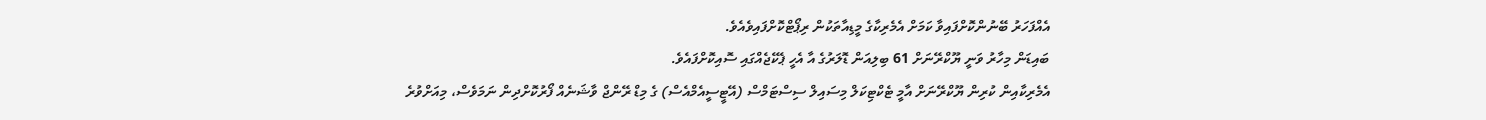އެއްފަހަރު ބޭނުންކޮށްފައިވާ ކަމަށް އެމެރިކާގެ މީޑިއާތަކުން ރިޕޯޓްކޮށްފައިވެއެވެ.
ބައިޑަން މިހާރު ވަނީ ޔޫކްރޭނަށް 61 ބިލިއަން ޑޮލަރުގެ އާ އެހީ ޕެކޭޖެއްގައި ސޮއިކޮށްފައެވެ.
އެމެރިކާއިން ކުރިން ޔޫކްރޭނަށް އާމީ ޓެކްޓިކަލް މިސައިލް ސިސްޓަމްސް (އޭޓީސީއެމްއެސް) ގެ މިޑް ރޭންޖް ވާޝަނެއް ފޯރުކޮށްދިން ނަމަވެސް، މިއަށްވުރެ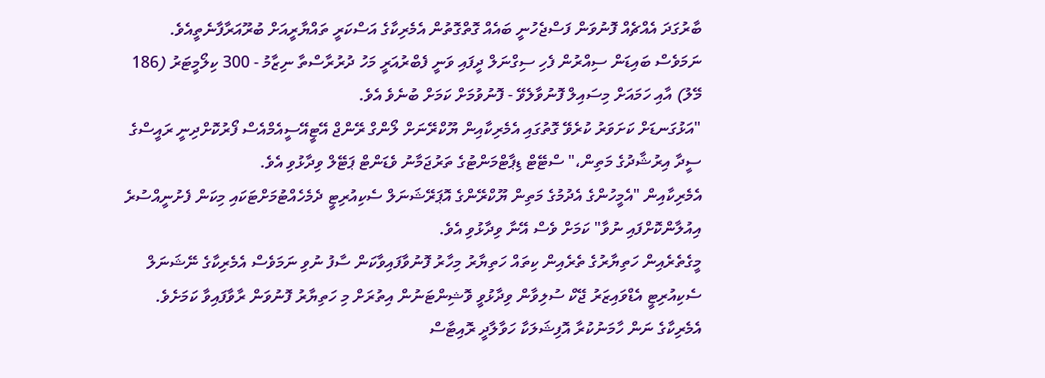ބާރުގަދަ އެއްޗެއް ފޮނުވަން ފަސްޖެހުނީ ބައެއް ގޮތްގޮތުން އެމެރިކާގެ އަސްކަރީ ތައްޔާރީއަށް ބުރޫއަރާފާނެތީއެވެ.
ނަމަވެސް ބައިޑަން ސިއްރުން ފެހި ސިގްނަލް ދީފައި ވަނީ ފެބްރުއަރީ މަހު ދުރުރާސްތާ ނިޒާމު - 300 ކިލޯމީޓަރު (186 މޭލު) އާއި ހަމައަށް މިސައިލް ފޮނުވާލެވޭ - ފޮނުވުމަށް ކަމަށް ބުނެވެ އެވެ.
"އަޅުގަނޑަށް ކަށަވަރު ކުރެވޭ ގޮތުގައި އެމެރިކާއިން ޔޫކްރޭނަށް ލޯންގް ރޭންޖް އޭޓީއޭސީއެމްއެސް ފޯރުކޮށްދިނީ ރައީސްގެ ސީދާ އިރުޝާދުގެ މަތިން،" ސްޓޭޓް ޑިޕާޓްމަންޓުގެ ތަރުޖަމާނު ވެޑަންޓް ޕަޓޭލް ވިދާޅުވި އެވެ.
އެމެރިކާއިން "އެމީހުންގެ އެދުމުގެ މަތިން ޔޫކްރޭންގެ އޮޕަރޭޝަނަލް ސެކިއުރިޓީ ދެމެހެއްޓުމަށްޓަކައި މިކަން ފެށުނީއްސުރެ އިއުލާންކޮށްފައި ނުވާ" ކަމަށް ވެސް އޭނާ ވިދާޅުވި އެވެ.
މީގެތެރެއިން ހަތިޔާރުގެ ތެރެއިން ކިތައް ހަތިޔާރު މިހާރު ފޮނުވާފައިވާކަން ސާފު ނުވި ނަމަވެސް އެމެރިކާގެ ނޭޝަނަލް ސެކިއުރިޓީ އެޑްވައިޒަރު ޖޭކް ސުލިވާން ވިދާޅުވީ ވޮޝިންޓަނުން އިތުރަށް މި ހަތިޔާރު ފޮނުވަން ރާވާފައިވާ ކަމަށެވެ.
އެމެރިކާގެ ނަން ހާމަނުކުރާ އޮފިޝަލަކާ ހަވާލާދީ ރޮއިޓާސް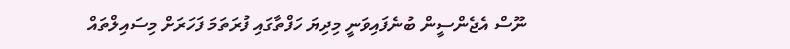ނޫސް އެޖެންސީން ބުނެފައިވަނީ މިދިޔަ ހަފްތާގައި ފުރަތަމަ ފަހަރަށް މިސައިލްތައް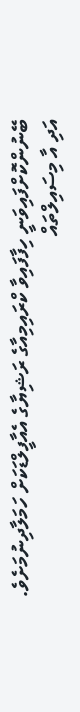ބޭނުންކޮށްފައިވަނީ ހިފާފައިވާ ކްރައިމިއާގެ ރަޝިޔާގެ އެއާފީލްޑަކަށް ހަމަލާދިނުމަށެވެ.
އަދި އާ މިސައިލްތައް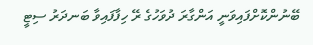ބޭނުންކޮށްފައިވަނީ އަންގާރަ ދުވަހުގެ ރޭ ހިފާފައިވާ ބަނދަރު ސިޓީ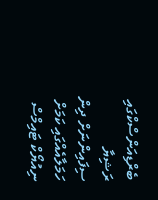ބެރްޑިއަންސްކްގައި ރަޝިޔާ ސިފައިންނަށް ދިން ހަމަލާއެއްގައި ކަމަށް ނިއުޔޯކް ޓައިމްސް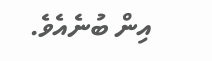އިން ބުނެއެވެ.